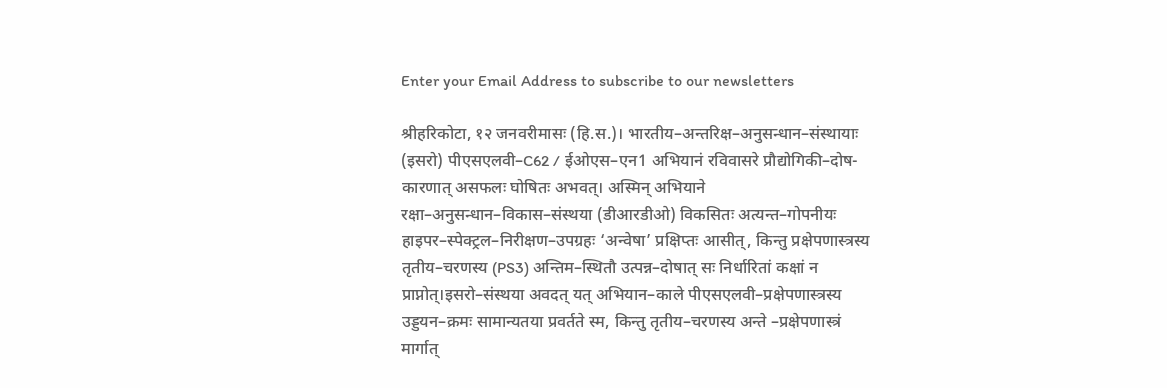Enter your Email Address to subscribe to our newsletters

श्रीहरिकोटा, १२ जनवरीमासः (हि.स.)। भारतीय–अन्तरिक्ष–अनुसन्धान–संस्थायाः (इसरो) पीएसएलवी–C62 / ईओएस–एन1 अभियानं रविवासरे प्रौद्योगिकी–दोष-कारणात् असफलः घोषितः अभवत्। अस्मिन् अभियाने रक्षा–अनुसन्धान–विकास–संस्थया (डीआरडीओ) विकसितः अत्यन्त–गोपनीयः हाइपर–स्पेक्ट्रल–निरीक्षण–उपग्रहः ‘अन्वेषा’ प्रक्षिप्तः आसीत्, किन्तु प्रक्षेपणास्त्रस्य तृतीय–चरणस्य (PS3) अन्तिम–स्थितौ उत्पन्न–दोषात् सः निर्धारितां कक्षां न प्राप्नोत्।इसरो–संस्थया अवदत् यत् अभियान–काले पीएसएलवी–प्रक्षेपणास्त्रस्य उड्डयन–क्रमः सामान्यतया प्रवर्तते स्म, किन्तु तृतीय–चरणस्य अन्ते –प्रक्षेपणास्त्रं मार्गात्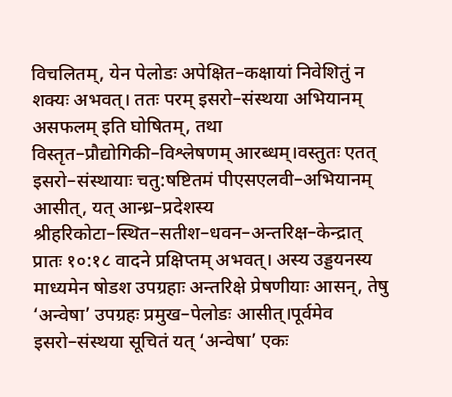विचलितम्, येन पेलोडः अपेक्षित–कक्षायां निवेशितुं न शक्यः अभवत्। ततः परम् इसरो–संस्थया अभियानम् असफलम् इति घोषितम्, तथा विस्तृत–प्रौद्योगिकी–विश्लेषणम् आरब्धम्।वस्तुतः एतत् इसरो–संस्थायाः चतु:षष्टितमं पीएसएलवी–अभियानम् आसीत्, यत् आन्ध्र–प्रदेशस्य श्रीहरिकोटा–स्थित–सतीश–धवन–अन्तरिक्ष–केन्द्रात् प्रातः १०:१८ वादने प्रक्षिप्तम् अभवत्। अस्य उड्डयनस्य माध्यमेन षोडश उपग्रहाः अन्तरिक्षे प्रेषणीयाः आसन्, तेषु ‘अन्वेषा’ उपग्रहः प्रमुख–पेलोडः आसीत्।पूर्वमेव इसरो–संस्थया सूचितं यत् ‘अन्वेषा’ एकः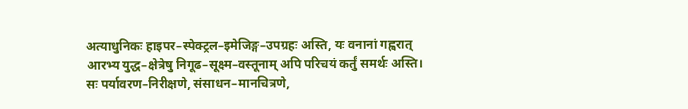अत्याधुनिकः हाइपर–स्पेक्ट्रल–इमेजिङ्ग–उपग्रहः अस्ति, यः वनानां गह्वरात् आरभ्य युद्ध–क्षेत्रेषु निगूढ–सूक्ष्म–वस्तूनाम् अपि परिचयं कर्तुं समर्थः अस्ति। सः पर्यावरण–निरीक्षणे, संसाधन–मानचित्रणे,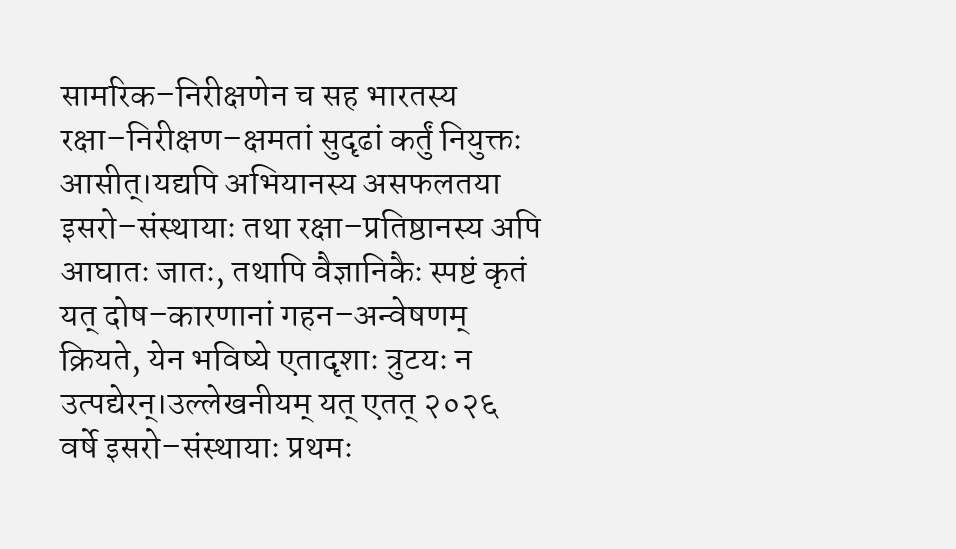सामरिक–निरीक्षणेन च सह भारतस्य रक्षा–निरीक्षण–क्षमतां सुदृढां कर्तुं नियुक्तः आसीत्।यद्यपि अभियानस्य असफलतया इसरो–संस्थायाः तथा रक्षा–प्रतिष्ठानस्य अपि आघातः जातः, तथापि वैज्ञानिकैः स्पष्टं कृतं यत् दोष–कारणानां गहन–अन्वेषणम् क्रियते, येन भविष्ये एतादृशाः त्रुटयः न उत्पद्येरन्।उल्लेखनीयम् यत् एतत् २०२६ वर्षे इसरो–संस्थायाः प्रथमः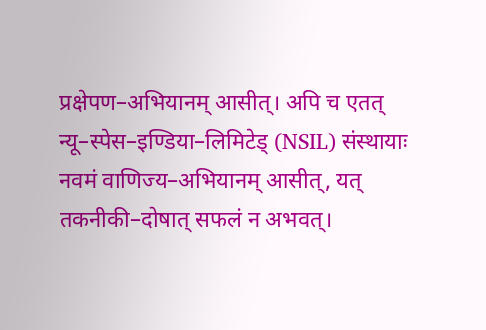प्रक्षेपण–अभियानम् आसीत्। अपि च एतत् न्यू–स्पेस–इण्डिया–लिमिटेड् (NSIL) संस्थायाः नवमं वाणिज्य–अभियानम् आसीत्, यत् तकनीकी–दोषात् सफलं न अभवत्।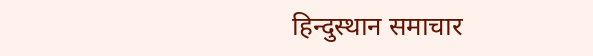हिन्दुस्थान समाचार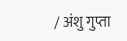/ अंशु गुप्ता